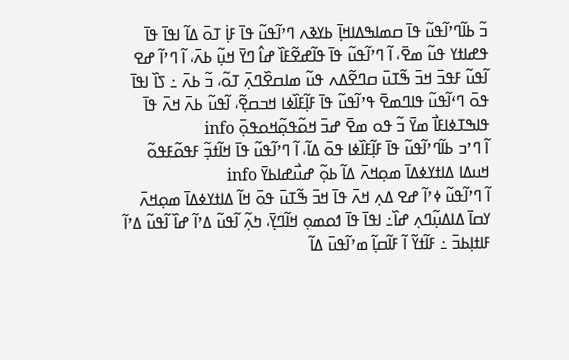ߏ߬ ߕߊ߬ߣߴߊ߬ߟߎ߬ ߟߊ߫ ߛߘߊߒߡߊߞߊ߲߫ ߕߌߢߍ ߣߴߊ߬ߟߎ߬ ߟߊ߫ ߓߊ߲߭ ߠߋ߫ ߡߊ߬ ߊߟߊ߫ ߟߊ߫ ߟߝߊߙߌ ߟߎ߬ ߘߐ߫، ߊ߬ ߣߴߊ߬ߟߎ߬ ߟߊ߫ ߟߊ߬ߝߐ߬ߓߊ߰ ߝߊ߮ ߣߌ߫ ߞߎ߲߬ ߕߍ߫، ߊ߬ ߣߴߊ߬ ߝߐ ߊ߬ߟߎ߬ ߓߟߏ߫ ߞߏ߫ ߒ߬ߠߎ߫ ߛߣߐ߬ߡߍ ߟߎ߬ ߘߊߛߐ߰ߣߍ߲߫ ߠߋ߬، ߏ߬ ߕߍ߫ ߸ ߖߊ߰ ߊߟߊ߫ ߟߋ߫ ߣߵߊ߬ߟߎ߬ ߟߊߣߘߐ߫ ߟߴߊ߬ߟߎ߬ ߟߊ߫ ߓߊ߲߬ߓߊ߰ߦߊ ߞߏߛߐ߲߬، ߊ߬ߟߎ߬ ߕߍ߫ ߞߍ߫ ߟߊ߫ ߟߊߒߠߦߊߓߊ߯ ߘߌ߫ ߏ߬ ߟߋ ߘߐ߫ ߝߏ߫ ߞߋ߬ߟߋ߲߬ߞߋߟߋ߲߫ info
ߊ߬ ߣߴߏ ߕߊ߬ߣߴߊ߬ߟߎ߬ ߟߊ߫ ߓߊ߲߬ߓߊ߰ߦߊ ߟߋ߫ ߡߊ߬، ߊ߬ ߣߴߊ߬ߟߎ߬ ߟߊ߫ ߞߊ߬ߙߏ߲߬ ߓߟߋ߬ߓߟߋ߬ ߞߎߡߊ ߡߊߙߌߦߡߊ߫ ߘߋ߲ߞߍ߫ ߡߊ߬ ߕߋ߲߬ ߝߎ߯ߝߊߕߌ߫ info
ߊ߬ ߣߴߊ߬ߟߎ߬ ߦߴߊ߬ ߝߐ ߡߍ߲ ߞߍ߫ ߟߊ߫ ߞߏ߫ ߒ߬ߠߎ߫ ߟߋ߫ ߞߊ߬ ߡߊߙߌߦߡߊ߫ ߘߋ߲ߞߍ߫ ߌߛߊ߫ ߡߊߡߎ߲߬ߣߍ߲ ߝߊ߰߸ ߊߟߊ߫ ߟߊ߫ ߗߋߘߋ߲ ߞߊ߬ߣߌ߲߫، ߤߍ߲߬ ߊ߬ߟߎ߬ ߡߴߊ߬ ߝߊ߰ ߊ߬ߟߎ߬ ߡߴߊ߬ ߓߊߙߊ߲ߕߏ߫ ߸ ߓߊ߬ߙߌ߬ ߊ߬ ߓߊ߬ߛߊ߲߬ ߘߴߊ߬ߟߎ߫ ߡߊ߬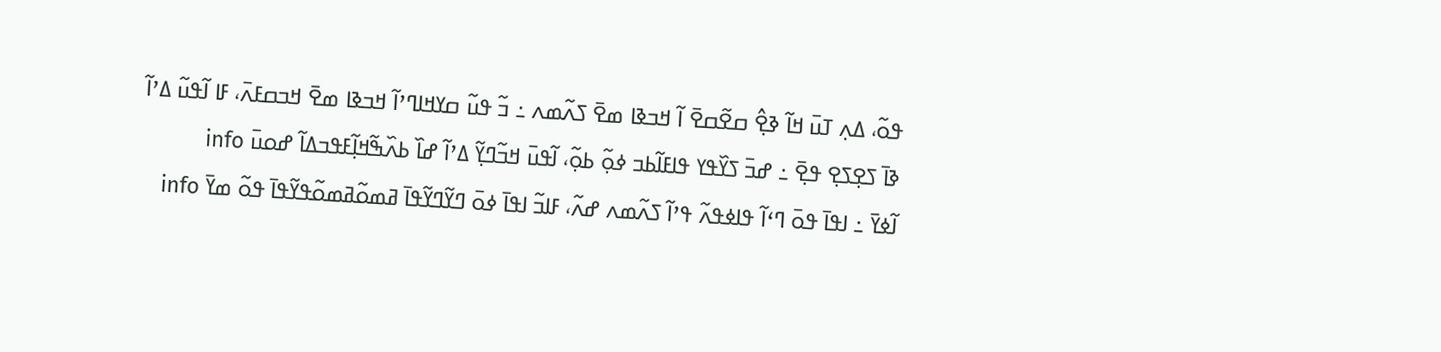ߟߋ߬، ߡߍ߲ ߠߎ߫ ߞߊ߬ ߢߐ߲߮ ߛߐ߬ߛߐ߫ ߊ߬ ߞߏߢߊ ߘߐ߫ ߖߍ߬ߘߍ ߸ ߏ߬ ߟߎ߬ ߛߌߞߊߣߴߊ߬ ߞߏߢߊ ߘߐ߫ ߞߏߛߓߍ߫، ߓߊ ߊ߬ߟߎ߬ ߡߴߊ߬ ߢߊ߫ ߖߐ߲ߖߐ߲ ߟߐ߲߫ ߸ ߝߏ߫ ߖߌ߰ߟߌ ߟߊߓߊ߬ߕߏ ߦߋ߲߬ ߕߋ߲߬، ߊ߬ߟߎ߫ ߞߏ߬ߣߌ߲߬ ߡߴߊ߬ ߝߊ߰ ߕߍ߰ߒ߬ߞߊ߲߬ߓߟߏߡߊ߬ ߝߋߎ߫ info
ߊ߬ߦߌ߫ ߸ ߊߟߊ߫ ߟߋ߫ ߣߵߊ߬ ߟߊߦߟߍ߬ ߟߴߊ߬ ߖߍ߬ߘߍ ߝߍ߬، ߓߊߏ߬ ߊߟߊ߫ ߦߋ߫ ߣߌ߬ߣߌ߬ߟߊ߫ ߥߘߋ߬ߥߘߋ߬ߟߌ߬ߟߊ߫ ߟߋ߬ ߘߌ߫ info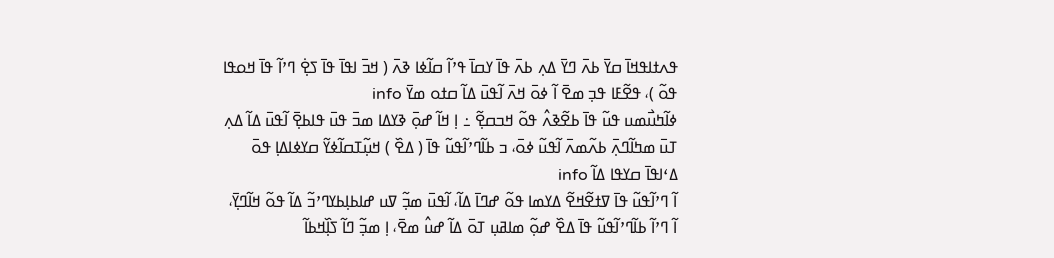ߟߍߙߊߟߞߊ߫ ߛߌ߫ ߕߍ߫ ߣߌ߫ ߡߍ߲ ߕߍ߫ ߟߊ߫ ߌߛߊ߫ ߟߴߊ߬ ߛߊ߬ߦߊ ߢߍ߫ ( ߞߏ߫ ߊߟߊ߫ ߟߊ߫ ߖߐ߲߭ ߣߴߊ߬ ߟߊ߫ ߞߋߟߊ ߟߋ߬ )، ߟߐ߬ߓߊ ߟߏ߲ ߘߐ߫ ߊ߬ ߦߋ߫ ߞߍ߫ ߊ߬ߟߎ߫ ߡߊ߬ ߛߙߋ ߘߌ߫ info
ߦߊ߬ߤߎ߯ߘߎ ߟߎ߬ ߟߊ߫ ߕߐ߬ߢߍ߮ ߟߋ߬ ߞߏߛߐ߲߬ ߸ ߊ߲ ߞߊ߬ ߝߋ߲߫ ߢߌߡߊ ߘߏ߫ ߟߎ߫ ߟߊߕߐ߲߫ ߊ߬ߟߎ߫ ߡߊ߬ ߡߍ߲ ߠߎ߫ ߘߤߊ߬ߣߍ߲߫ ߕߍ߬ߘߍ߫ ߊ߬ߟߎ߬ ߦߋ߫، ߏ ߕߊ߬ߣߴߊ߬ߟߎ߬ ߟߊ߫ ( ߡߐ߰ ) ߞߎ߲߬ߠߛߊ߬ߦߌ߬ ߛߌߦߊߡߊ߲ ߟߋ߫ ߡߵߊߟߊ߫ ߛߌߟߊ ߡߊ߬ info
ߊ߬ ߣߴߊ߬ߟߎ߬ ߟߊ߫ ߜߙߐ߬ߞߐ߬ ߡߌߘߊ ߟߋ߬ ߝߣߊ߫ ߡߊ߬، ߊ߬ߟߎ߫ ߘߏ߲߬ ߜߎ ߝߊߕߊ߲ߕߌߣߴߏ߬ ߡߊ߬ ߟߋ߬ ߞߊ߬ߣߌ߲߫، ߊ߬ ߣߴߊ߬ ߕߊ߬ߣߴߊ߬ߟߎ߬ ߟߊ߫ ߡߐ߰ ߝߋ߲߬ ߘߊߥߎ߲ ߠߋ߫ ߡߊ߬ ߝߎ߮ ߘߐ߫، ߊ߲ ߘߏ߲߬ ߣߊ߬ ߖߊ߲߰ߞߕߊ߬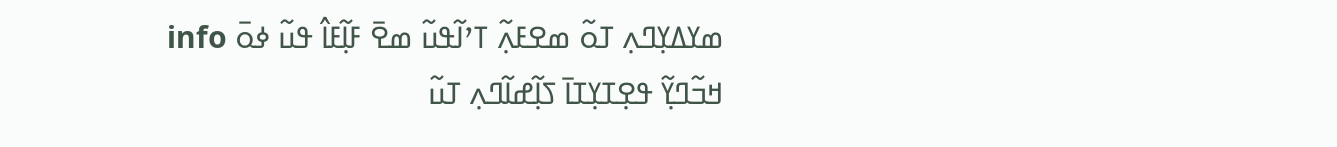ߘߌߡߌ߲ߣߍ߲ ߠߋ߬ ߘߐߓߍ߲߬ ߠߴߊ߬ߟߎ߬ ߘߐ߫ ߓߊ߲߬ߓߊ߮ ߟߎ߬ ߦߋ߫ info
ߞߏ߬ߣߌ߲߬ ߟߐ߲ߠߌ߲ߠߊ߫ ߖߊ߲߬ߝߊ߬ߣߍ߲ ߠߎ߬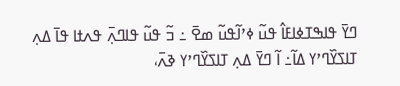ߣߌ߫ ߟߊߒߠߦߊߓߊ߮ ߟߎ߬ ߦߴߊ߬ߟߎ߬ ߘߐ߫ ߸ ߏ߬ ߟߎ߬ ߟߊߣߍ߲߫ ߟߍߙߊ ߟߊ߫ ߡߍ߲ ߠߊߖߌ߰ߣߴߌ ߡߊ߬߸ ߊ߬ ߣߌ߫ ߡߍ߲ ߠߊߖߌ߰ߣߴߌ ߢߍ߫،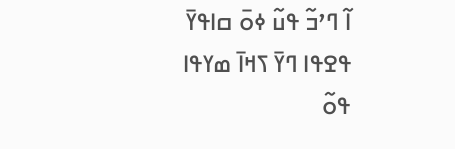ߊ߬ ߣߴߏ߬ ߟߎ߬ ߦߋ߫ ߛߊߟߌ߫ ߟߐߟߊ ߣߌ߫ ߖߞߊ߫ ߘߌߟߊ ߟߋ߬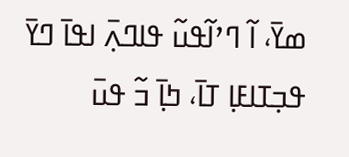ߘߌ߫، ߊ߬ ߣߴߊ߬ߟߎ߬ ߟߊߣߍ߲߫ ߊߟߊ߫ ߣߌ߫ ߟߏ߲ߠߊߓߊ߲ ߠߊ߫، ߤߊ߲߫ ߏ߬ ߟߎ߫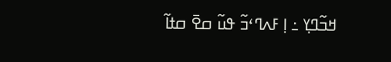ߞߏ߬ߣߌ߲ ߸ ߊ߲ ߓߍߣߵߏ߬ ߟߎ߬ ߛߐ߫ ߛߙߊ߬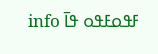ߓߟߋߓߟߋ ߟߊ߫ info